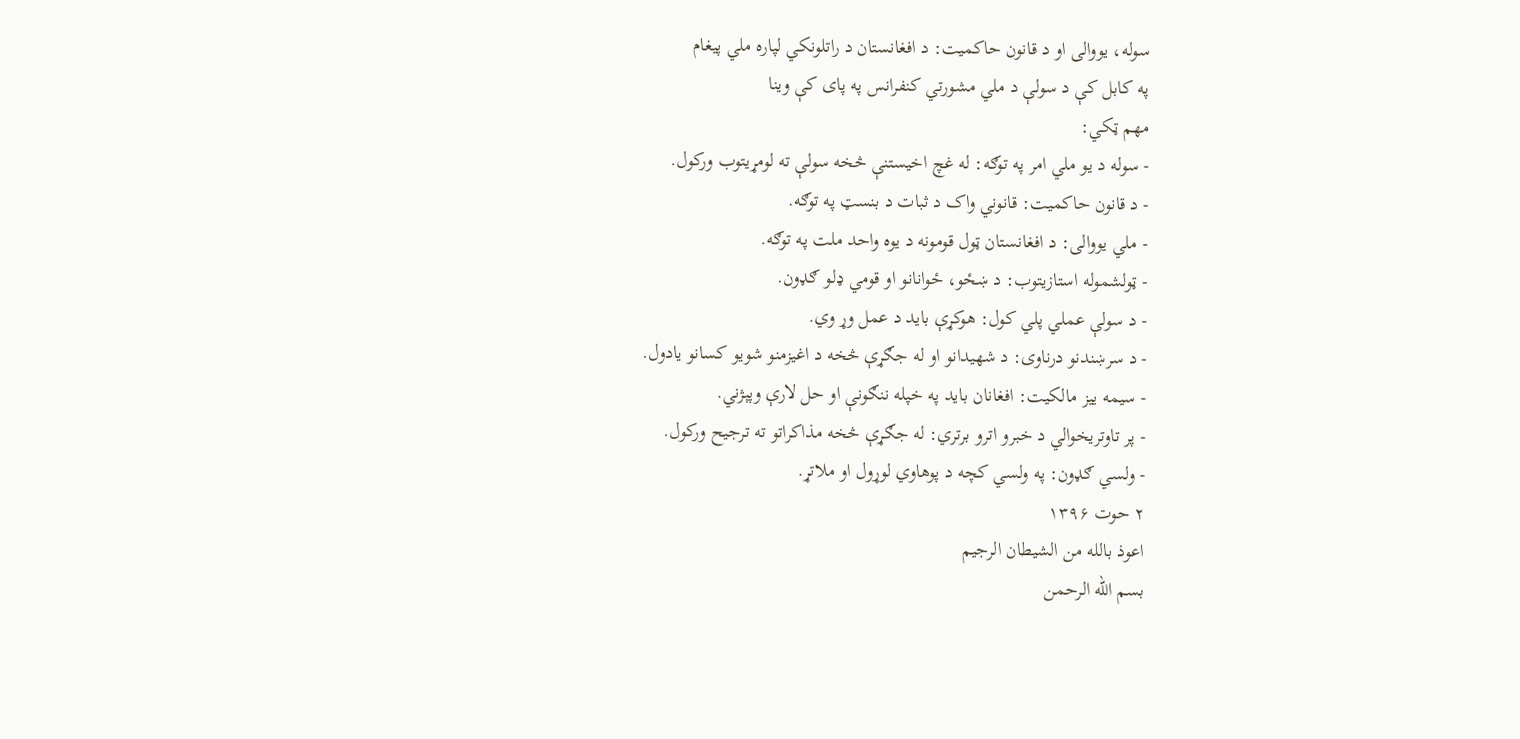سوله، یووالی او د قانون حاکمیت: د افغانستان د راتلونکي لپاره ملي پیغام
په کابل کې د سولې د ملي مشورتي کنفرانس په پای کې وینا
مهم ټکي:
- سوله د یو ملي امر په توګه: له غچ اخیستنې څخه سولې ته لومړیتوب ورکول.
- د قانون حاکمیت: قانوني واک د ثبات د بنسټ په توګه.
- ملي یووالی: د افغانستان ټول قومونه د یوه واحد ملت په توګه.
- ټولشموله استازیتوب: د ښځو، ځوانانو او قومي ډلو ګډون.
- د سولې عملي پلي کول: هوکړې باید د عمل وړ وي.
- د سرښندنو درناوی: د شهیدانو او له جګړې څخه د اغیزمنو شویو کسانو یادول.
- سیمه ییز مالکیت: افغانان باید په خپله ننګونې او حل لارې وپېژني.
- پر تاوتریخوالي د خبرو اترو برتري: له جګړې څخه مذاکراتو ته ترجیح ورکول.
- ولسي ګډون: په ولسي کچه د پوهاوي لوړول او ملاتړ.
۲ حوت ۱۳۹۶
اعوذ بالله من الشیطان الرجیم
بسم الله الرحمن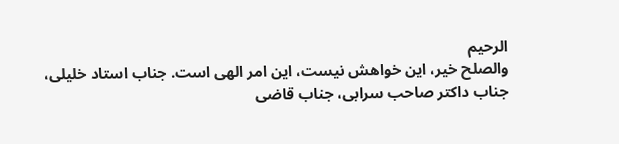الرحیم
والصلح خیر، این خواهش نیست، این امر الهی است. جناب استاد خلیلی، جناب داکتر صاحب سرابی، جناب قاضی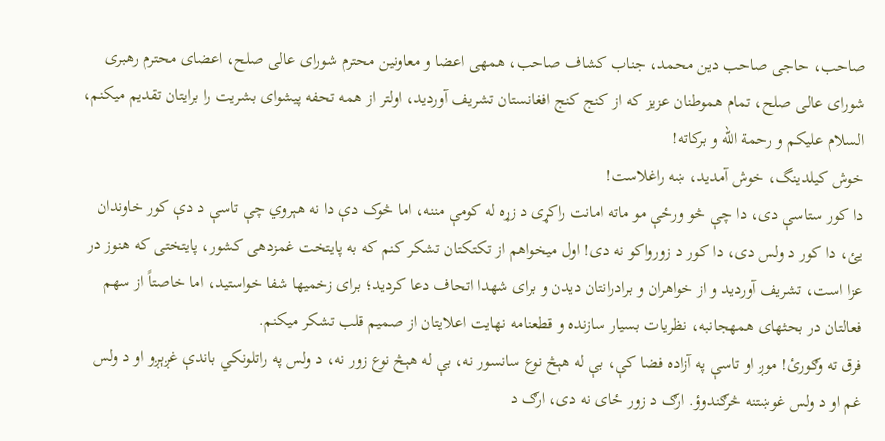صاحب، حاجی صاحب دین محمد، جناب کشاف صاحب، همهی اعضا و معاونین محترم شورای عالی صلح، اعضای محترم رهبری شورای عالی صلح، تمام هموطنان عزیز که از کنج کنج افغانستان تشریف آوردید، اولتر از همه تحفه پیشوای بشریت را برایتان تقدیم میکنم، السلام علیکم و رحمة الله و برکاته!
خوش کیلدینگ، خوش آمدید، ښه راغلاست!
دا کور ستاسې دی، دا چې څو ورځې مو ماته امانت راکړی د زړه له کومې مننه، اما څوک دې دا نه هېروي چې تاسې د دې کور خاوندان یئ، دا کور د ولس دی، دا کور د زورواکو نه دی! اول میخواهم از تکتکتان تشکر کنم که به پایتخت غمزدهی کشور، پایتختی که هنوز در عزا است، تشریف آوردید و از خواهران و برادرانتان دیدن و برای شهدا اتحاف دعا کردید؛ برای زخمیها شفا خواستید، اما خاصتاً از سهم فعالتان در بحثهای همهجانبه، نظریات بسیار سازنده و قطعنامه نهایت اعلایتان از صمیم قلب تشکر میکنم.
فرق ته وګورئ! موږ او تاسې په آزاده فضا کې، بې له هېڅ نوع سانسور نه، بې له هېڅ نوع زور نه، د ولس په راتلونکي باندې غږېږو او د ولس غم او د ولس غوښتنه څرګندوؤ. ارګ د زور ځای نه دی، ارګ د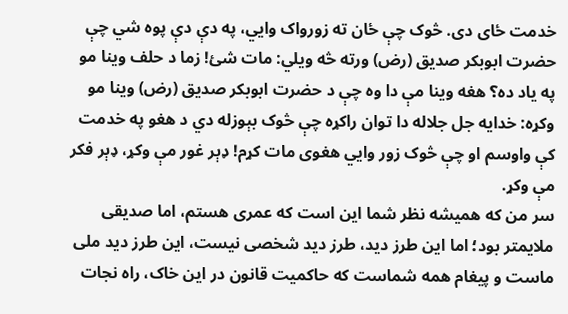خدمت ځای دی. څوک چې ځان ته زورواک وایي، په دې دې پوه شي چې حضرت ابوبکر صدیق (رض) ورته څه ویلي: مات شئ! زما د حلف وینا مو په یاد ده؟ هغه وینا مې دا وه چې د حضرت ابوبکر صدیق (رض) وینا مو وکړه: خدایه جل جلاله دا توان راکړه چې څوک بېوزله دي د هغو په خدمت کې واوسم او چې څوک زور وایي هغوی مات کړم! ډېر غور مې وکړ، ډېر فکر مې وکړ.
سر من که همیشه نظر شما این است که عمری هستم، اما صدیقی ملایمتر بود؛ اما این طرز دید، طرز دید شخصی نیست، این طرز دید ملی ماست و پیغام همه شماست که حاکمیت قانون در این خاک، راه نجات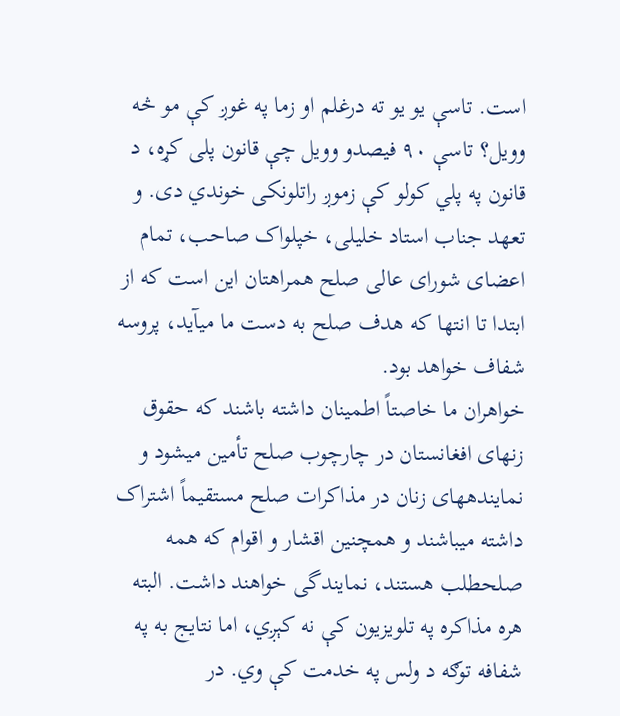است. تاسې یو یو ته درغلم او زما په غوږ کې مو څه وویل؟ تاسې ۹۰ فیصدو وویل چې قانون پلی کړه، د قانون په پلي کولو کې زموږ راتلونکی خوندي دی. و تعهد جناب استاد خلیلی، خپلواک صاحب، تمام اعضای شورای عالی صلح همراهتان این است که از ابتدا تا انتها که هدف صلح به دست ما میآید، پروسه شفاف خواهد بود.
خواهران ما خاصتاً اطمینان داشته باشند که حقوق زنهای افغانستان در چارچوب صلح تأمین میشود و نمایندههای زنان در مذاکرات صلح مستقیماً اشتراک داشته میباشند و همچنین اقشار و اقوام که همه صلحطلب هستند، نمایندگی خواهند داشت. البته هره مذاکره په تلویزیون کې نه کېږي، اما نتایج به په شفافه توګه د ولس په خدمت کې وي. در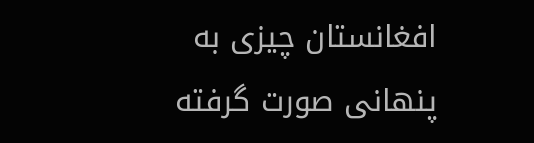افغانستان چیزی به پنهانی صورت گرفته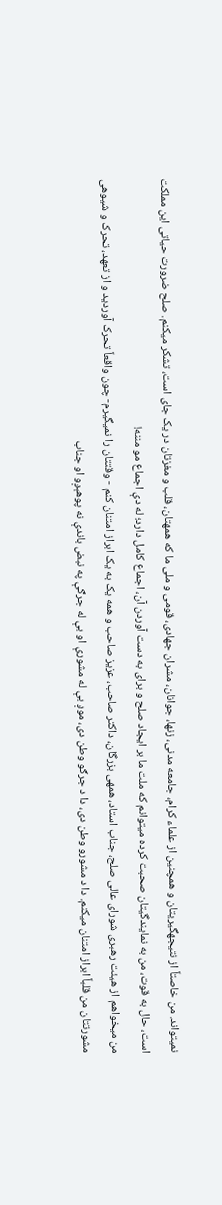نمیتواند. من خاصتاً از نتیجهگیریتان و همچنین از علماء کرام، جامعه مدنی، زنها، جوانان، مشران جهادی، قومی و ملی ما که همهتان، قلب و مغزتان در یک جای است، تشکر میکنم. صلح ضرورت حیاتی این مملکت است، حال به قوت، من به نمایندگیتان صحبت کرده میتوانم که ملت ما بر ایجاد صلح و برای به دست آوردن آن، اجماع کامل دارد؛ له دې اجماع مو مننه!
من میخواهم از هیئت رهبری شورای عالی صلح، جناب استاد، همهی بزرگان، داکتر صاحب، عزیز صاحب و همه یک به یک ابراز امتنان کنم - وقتتان را نمیگیرم- چون واقعاً تحرک آوردید و از تعهد، تحرک و شیوهی مشورتتان من قلباً ابراز امتنان میکنم. دا د مشورو وطن دی، دا د جرګو وطن دی، موږ بې له مشورې او بې له جرګې په نبض باندې نه پوهېږو او جناب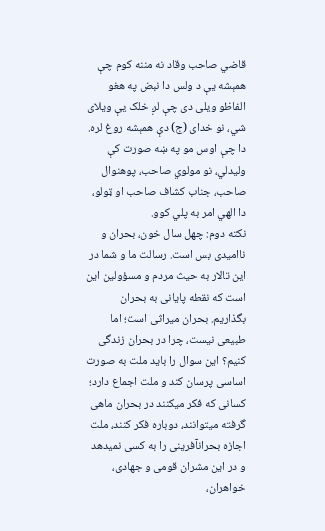قاضي صاحب وقاد نه مننه کوم چې همېشه یې د ولس دا نبض په هغو الفاظو ویلی دی چې لږ خلک یې ویلای شي، نو خدای (ج) دې همېشه روغ لره. دا چې اوس مو په ښه صورت کې ولیدلي، نو مولوي صاحب، پوهنوال صاحب، جناب کشاف صاحب او ټولو، دا الهي امر به پلي کوو.
نکته دوم: چهل سال خون، بحران و ناامیدی بس است. رسالت ما و شما در این تالار به حیث مردم و مسؤولین این است که نقطه پایانی به بحران بگذاریم. بحران میراثی است؛ اما طبیعی نیست، چرا در بحران زندگی کنیم؟ این سوال را باید ملت به صورت اساسی پرسان کند و ملت اجماع دارد؛ کسانی که فکر میکنند در بحران ماهی گرفته میتوانند، دوباره فکر کنند، ملت اجازه بحرانآفرینی را به کسی نمیدهد و در این مشران قومی و جهادی، خواهران،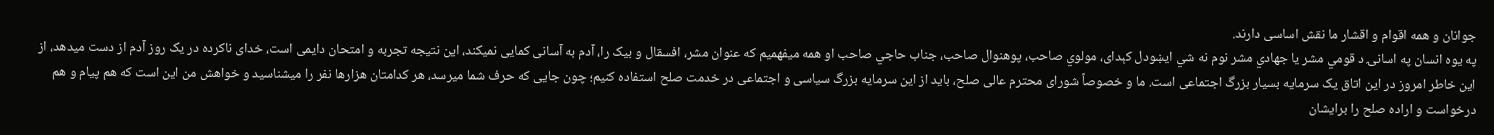جوانان و همه اقوام و اقشار ما نقش اساسی دارند.
په یوه انسان په اسانۍ د قومي مشر یا جهادي مشر نوم نه شي ایښودل کېدای، مولوي صاحب، پوهنوال صاحب، جناب حاجي صاحب او همه میفهمیم که عنوان مشر، افسقال و بیک را، آدم به آسانی کمایی نمیکند، این نتیجه تجربه و امتحان دایمی است، خدای ناکرده در یک روز آدم از دست میدهد، از این خاطر امروز در این اتاق یک سرمایه بسیار بزرگ اجتماعی است. ما و خصوصاً شورای محترم عالی صلح، باید از این سرمایه بزرگ سیاسی و اجتماعی در خدمت صلح استفاده کنیم؛ چون جایی که حرف شما میرسد، هر کدامتان هزارها نفر را میشناسید و خواهش من این است که هم پیام و هم درخواست و اراده صلح را برایشان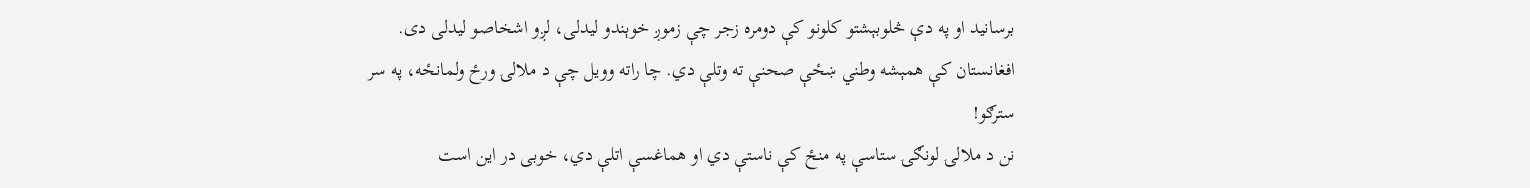برسانید او په دې څلوبېشتو کلونو کې دومره زجر چې زموږ خوېندو لیدلی، لږو اشخاصو لیدلی دی. افغانستان کې همېشه وطني ښځې صحنې ته وتلې دي. چا راته وویل چې د ملالۍ ورځ ولمانځه، په سر سترګو!
نن د ملالۍ لونګۍ ستاسې په منځ کې ناستې دي او هماغسې اتلې دي، خوبی در این است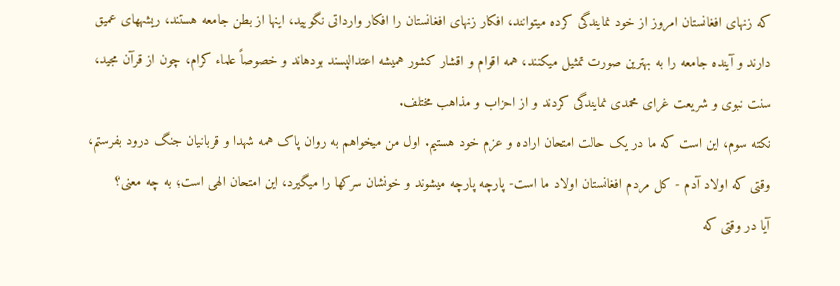که زنهای افغانستان امروز از خود نمایندگی کرده میتوانند، افکار زنهای افغانستان را افکار وارداتی نگویید، اینها از بطن جامعه هستند، ریشههای عمیق دارند و آینده جامعه را به بهترین صورت تمثیل میکنند، همه اقوام و اقشار کشور همیشه اعتدالپسند بودهاند و خصوصاً علماء کرام، چون از قرآن مجید، سنت نبوی و شریعت غرای محمدی نمایندگی کردند و از احزاب و مذاهب مختلف.
نکته سوم، این است که ما در یک حالت امتحان اراده و عزم خود هستیم. اول من میخواهم به روان پاک همه شهدا و قربانیان جنگ درود بفرستم، وقتی که اولاد آدم - کل مردم افغانستان اولاد ما است- پارچه پارچه میشوند و خونشان سرکها را میگیرد، این امتحان الهی است؛ به چه معنی؟
آیا در وقتی که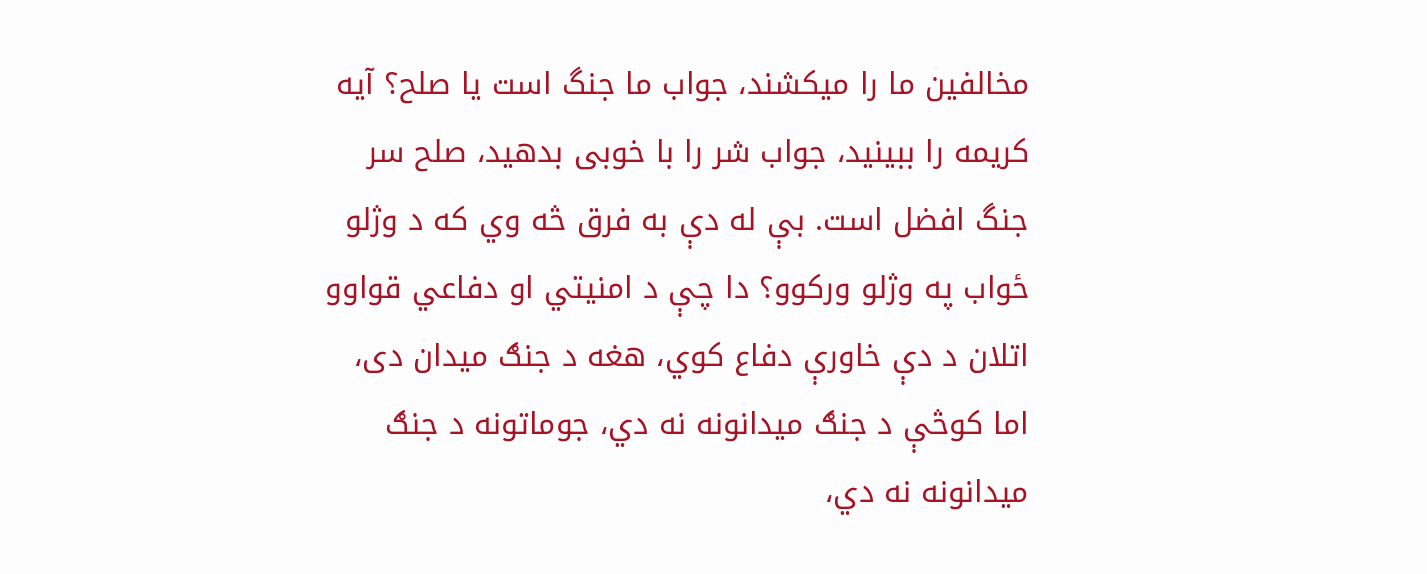مخالفین ما را میکشند، جواب ما جنگ است یا صلح؟ آیه کریمه را ببینید، جواب شر را با خوبی بدهید، صلح سر جنگ افضل است. بې له دې به فرق څه وي که د وژلو ځواب په وژلو ورکوو؟ دا چې د امنیتي او دفاعي قواوو اتلان د دې خاورې دفاع کوي، هغه د جنګ میدان دی، اما کوڅې د جنګ میدانونه نه دي، جوماتونه د جنګ میدانونه نه دي،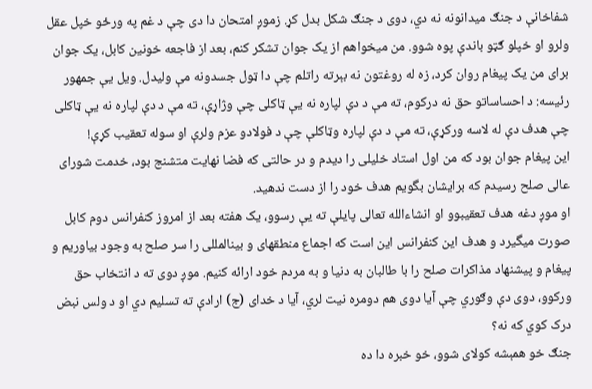شفاخانې د جنګ میدانونه نه دي، دوی د جنګ شکل بدل کړ. زموږ امتحان دا دی چې د غم په ورځو خپل عقل ولرو او خپلو ګټو باندې پوه شوو. من میخواهم از یک جوان تشکر کنم، بعد از فاجعه خونین کابل، یک جوان برای من یک پیغام روان کرد، زه له روغتون نه بېرته راتلم چې دا ټول جسدونه مې ولیدل. ویل یې جمهور رئیسه: د احساساتو حق نه درکوم، ته مې د دې لپاره نه یې ټاکلی چې وژاړې، ته مې د دې لپاره نه یې ټاکلی چې هدف دې له لاسه ورکړې، ته مې د دې لپاره وټاکلې چې د فولادو عزم ولرې او سوله تعقیب کړې!
این پیغام جوان بود که من اول استاد خلیلی را دیدم و در حالتی که فضا نهایت متشنج بود، خدمت شورای عالی صلح رسیدم که برایشان بگویم هدف خود را از دست ندهید.
او موږ دغه هدف تعقیبوو او انشاءالله تعالی پایلې ته یې رسوو، یک هفته بعد از امروز کنفرانس دوم کابل صورت میگیرد و هدف این کنفرانس این است که اجماع منطقهای و بینالمللی را سر صلح به وجود بیاوریم و پیغام و پیشنهاد مذاکرات صلح را با طالبان به دنیا و به مردم خود ارائه کنیم. موږ دوی ته د انتخاب حق ورکوو، دوی دې وګوري چې آیا دوی هم دومره نیت لري، آیا د خدای (ج) ارادې ته تسلیم دي او د ولس نبض درک کوي که نه؟
جنګ خو همېشه کولای شوو، خو خبره دا ده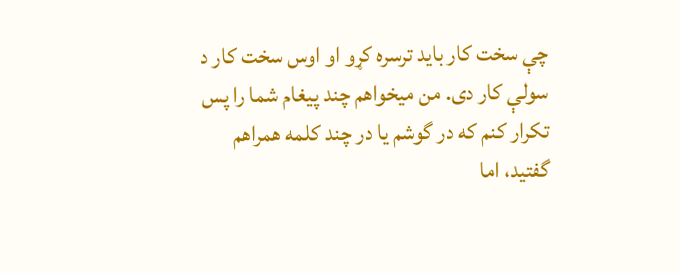چې سخت کار باید ترسره کړو او اوس سخت کار د سولې کار دی. من میخواهم چند پیغام شما را پس تکرار کنم که در گوشم یا در چند کلمه همراهم گفتید، اما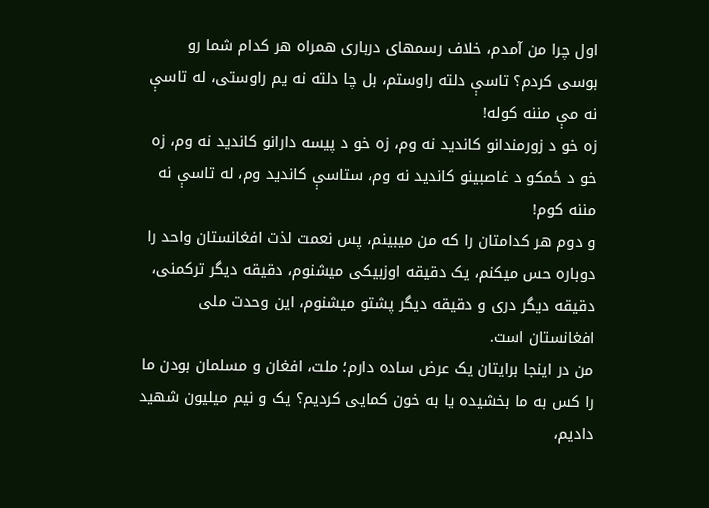اول چرا من آمدم، خلاف رسمهای درباری همراه هر کدام شما رو بوسی کردم؟ تاسې دلته راوستم، بل چا دلته نه یم راوستی، له تاسې نه مې مننه کوله!
زه خو د زورمندانو کاندید نه وم، زه خو د پیسه دارانو کاندید نه وم، زه خو د ځمکو د غاصبینو کاندید نه وم، ستاسې کاندید وم، له تاسې نه مننه کوم!
و دوم هر کدامتان را که من میبینم، پس نعمت لذت افغانستان واحد را دوباره حس میکنم، یک دقیقه اوزبیکی میشنوم، دقیقه دیگر ترکمنی، دقیقه دیگر دری و دقیقه دیگر پشتو میشنوم، این وحدت ملی افغانستان است.
من در اینجا برایتان یک عرض ساده دارم؛ ملت، افغان و مسلمان بودن ما را کس به ما بخشیده یا به خون کمایی کردیم؟ یک و نیم میلیون شهید دادیم،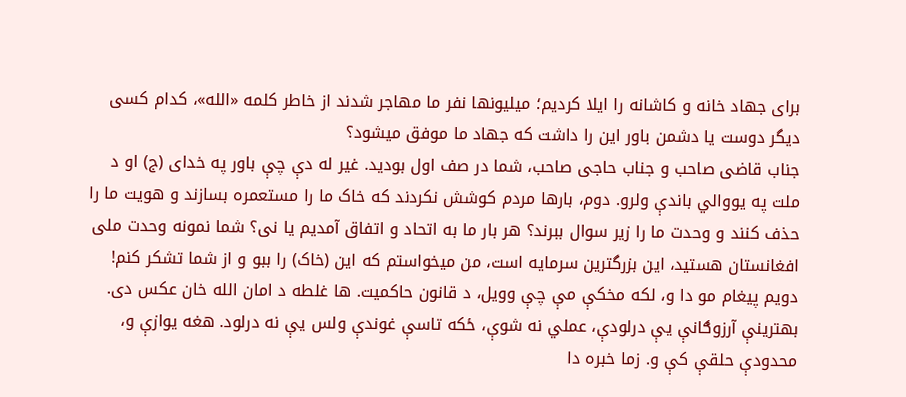برای جهاد خانه و کاشانه را ایلا کردیم؛ میلیونها نفر ما مهاجر شدند از خاطر کلمه «الله»، کدام کسی دیگر دوست یا دشمن باور این را داشت که جهاد ما موفق میشود؟
جناب قاضی صاحب و جناب حاجی صاحب، شما در صف اول بودید. غیر له دې چې باور په خدای (ج) او د ملت په یووالي باندې ولرو. دوم، بارها مردم کوشش نکردند که خاک ما را مستعمره بسازند و هویت ما را حذف کنند و وحدت ما را زیر سوال ببرند؟ هر بار ما به اتحاد و اتفاق آمدیم یا نی؟ شما نمونه وحدت ملی افغانستان هستید، این بزرگترین سرمایه است، من میخواستم که این (خاک) را ببو و از شما تشکر کنم!
دویم پیغام مو دا و، لکه مخکې مې چې وویل، د قانون حاکمیت. ها غلطه د امان الله خان عکس دی. بهترینې آرزوګانې یې درلودې، عملي نه شوې، ځکه تاسې غوندې ولس یې نه درلود. هغه یوازې و، محدودې حلقې کې و. زما خبره دا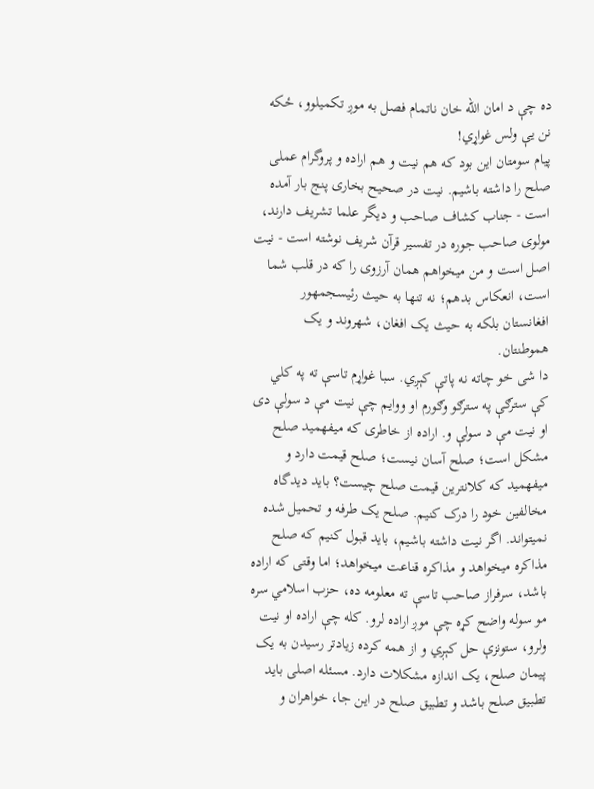ده چې د امان الله خان ناتمام فصل به موږ تکمیلوو، ځکه نن یې ولس غواړي!
پیام سومتان این بود که هم نیت و هم اراده و پروگرام عملی صلح را داشته باشیم. نیت در صحیح بخاری پنج بار آمده است - جناب کشاف صاحب و دیگر علما تشریف دارند، مولوی صاحب جوره در تفسیر قرآن شریف نوشته است - نیت اصل است و من میخواهم همان آرزوی را که در قلب شما است، انعکاس بدهم؛ نه تنها به حیث رئیسجمهور افغانستان بلکه به حیث یک افغان، شهروند و یک هموطنتان.
دا شی خو چاته نه پاتې کېږي. سبا غواړم تاسې ته په کلي کې سترګې په سترګو وګورم او ووایم چې نیت مې د سولې دی او نیت مې د سولې و. اراده از خاطری که میفهمید صلح مشکل است؛ صلح آسان نیست؛ صلح قیمت دارد و میفهمید که کلانترین قیمت صلح چیست؟ باید دیدگاه مخالفین خود را درک کنیم. صلح یک طرفه و تحمیل شده نمیتواند. اگر نیت داشته باشیم، باید قبول کنیم که صلح مذاکره میخواهد و مذاکره قناعت میخواهد؛ اما وقتی که اراده باشد، سرفراز صاحب تاسې ته معلومه ده، حزب اسلامي سره مو سوله واضح کړه چې موږ اراده لرو. کله چې اراده او نیت ولرو، ستونزې حل کېږي و از همه کرده زیادتر رسیدن به یک پیمان صلح، یک اندازه مشکلات دارد. مسئله اصلی باید تطبیق صلح باشد و تطبیق صلح در این جا، خواهران و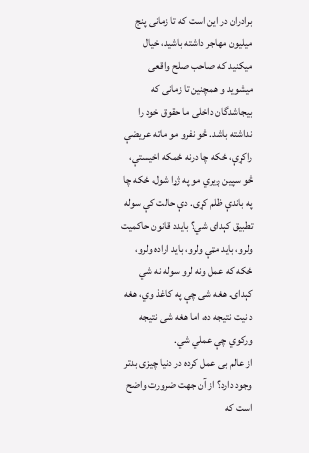برادران در این است که تا زمانی پنج میلیون مهاجر داشته باشید، خیال میکنید که صاحب صلح واقعی میشوید و همچنین تا زمانی که بیجاشدگان داخلی ما حقوق خود را نداشته باشد. څو نفرو مو ماته عریضې راکړې، ځکه چا درنه ځمکه اخیستې، څو سپین ږیري مو په ژړا شول، ځکه چا په باندې ظلم کړی. دې حالت کې سوله تطبیق کېدای شي؟ بایدد قانون حاکمیت ولرو، باید مټې ولرو، باید اراده ولرو، ځکه که عمل ونه لرو سوله نه شي کېدای. هغه شی چې په کاغذ وي، هغه د نیت نتیجه ده، اما هغه شی نتیجه ورکوي چې عملي شي.
از عالم بی عمل کرده در دنیا چیزی بدتر وجود دارد؟ از آن جهت ضرورت واضح است که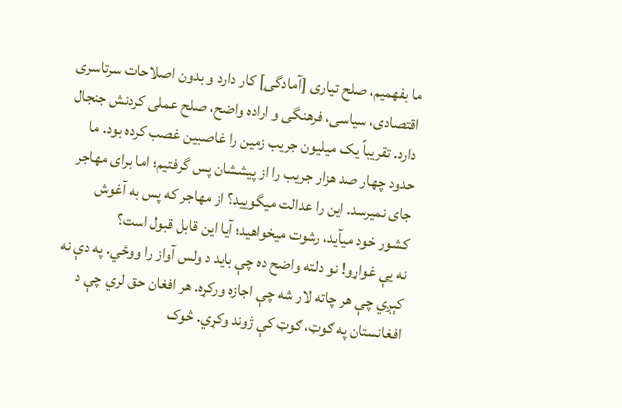ما بفهمیم، صلح تیاری [آمادگی] کار دارد و بدون اصلاحات سرتاسری اقتصادی، سیاسی، فرهنگی و اراده واضح، صلح عملی کردنش جنجال دارد. تقریباً یک میلیون جریب زمین را غاصبین غصب کرده بود. ما حدود چهار صد هزار جریب را از پیششان پس گرفتیم؛ اما برای مهاجر جای نمیرسد. این را عدالت میگویید؟ از مهاجر که پس به آغوش کشور خود میآید، رشوت میخواهید؛ آیا این قابل قبول است؟
نه یې غواړو! نو دلته واضح ده چې باید د ولس آواز را ووځي. په دې نه کېږي چې هر چاته لار شه چې اجازه ورکړه. هر افغان حق لري چې د افغانستان په ګوټ، ګوټ کې ژوند وکړي. څوک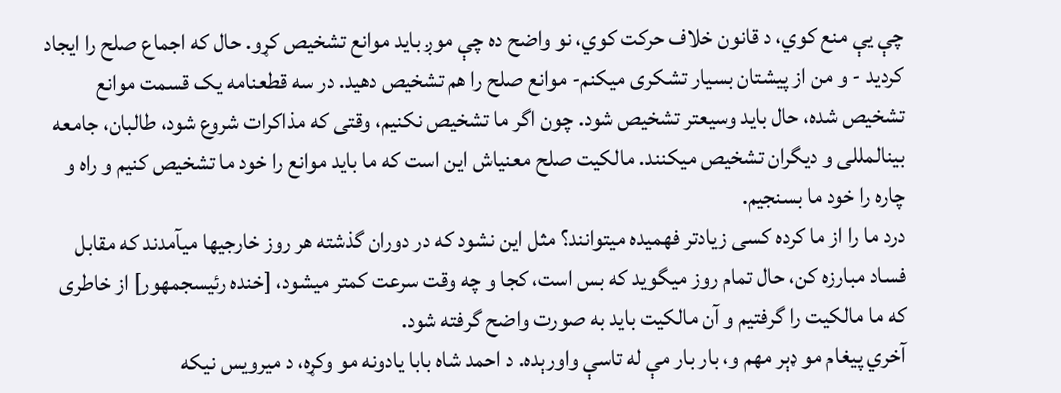چې یې منع کوي، د قانون خلاف حرکت کوي، نو واضح ده چې موږ باید موانع تشخیص کړو. حال که اجماع صلح را ایجاد کردید - و من از پیشتان بسیار تشکری میکنم- موانع صلح را هم تشخیص دهید. در سه قطعنامه یک قسمت موانع تشخیص شده، حال باید وسیعتر تشخیص شود. چون اگر ما تشخیص نکنیم، وقتی که مذاکرات شروع شود، طالبان، جامعه بینالمللی و دیگران تشخیص میکنند. مالکیت صلح معنیاش این است که ما باید موانع را خود ما تشخیص کنیم و راه و چاره را خود ما بسنجیم.
درد ما را از ما کرده کسی زیادتر فهمیده میتوانند؟ مثل این نشود که در دوران گذشته هر روز خارجیها میآمدند که مقابل فساد مبارزه کن، حال تمام روز میگوید که بس است، کجا و چه وقت سرعت کمتر میشود، [خنده رئیسجمهور] از خاطری که ما مالکیت را گرفتیم و آن مالکیت باید به صورت واضح گرفته شود.
آخري پیغام مو ډېر مهم و، بار بار مې له تاسې واورېده. د احمد شاه بابا یادونه مو وکړه، د میرویس نیکه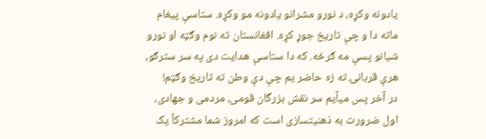یادونه وکړه، د نورو مشرانو یادونه مو وکړه. ستاسې پیغام ماته دا و چې تاریخ جوړ کړه. افغانستان ته نوم وګټه او نورو شیانو پسې مه ګرځه. که دا ستاسې هدایت دی په سر سترګو، هرې قربانۍ ته زه حاضر یم چې دې وطن ته تاریخ وګټم!
در آخر پس میآیم سر نقش بزرگان قومی، مردمی و جهادی، اول ضرورت به ذهنیتسازی است که امروز شما مشترکاً یک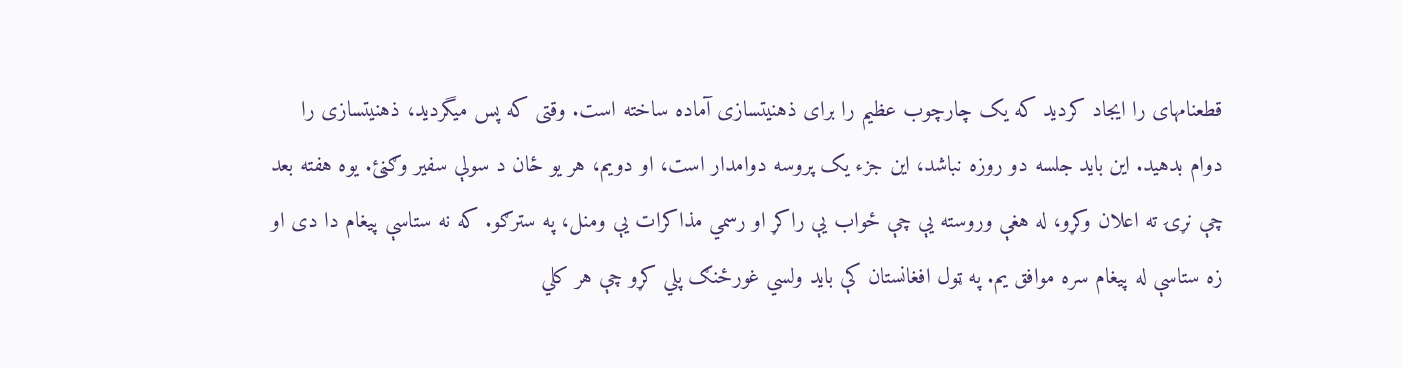قطعنامهای را ایجاد کردید که یک چارچوب عظیم را برای ذهنیتسازی آماده ساخته است. وقتی که پس میگردید، ذهنیتسازی را دوام بدهید. این باید جلسه دو روزه نباشد، این جزء یک پروسه دوامدار است، او دویم، هر یو ځان د سولې سفیر وګڼئ. یوه هفته بعد چې نړۍ ته اعلان وکړو، له هغې وروسته یې چې ځواب یې راکړ او رسمي مذاکرات یې ومنل، په سترګو. که نه ستاسې پیغام دا دی او زه ستاسې له پیغام سره موافق یم. په ټول افغانستان کې باید ولسي غورځنګ پلي کړو چې هر کلي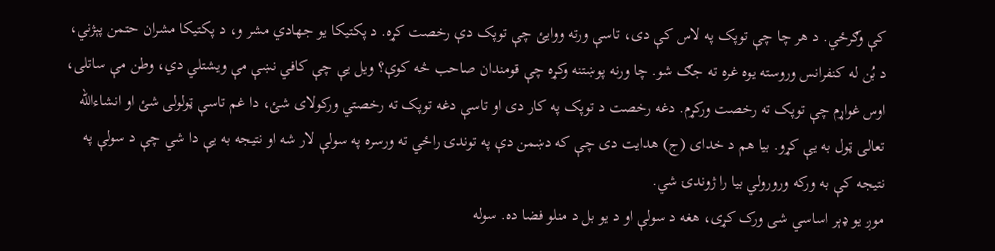کې وګرځي. د هر چا چې توپک په لاس کې دی، تاسې ورته ووایئ چې توپک دې رخصت کړه. د پکتیکا یو جهادي مشر و، د پکتیکا مشران حتمن پېژني، د بُن له کنفرانس وروسته یوه غره ته جګ شو. چا ورنه پوښتنه وکړه چې قومندان صاحب څه کوې؟ ویل یې چې کافي نښې مې ویشتلي دي، وطن مې ساتلی، اوس غواړم چې توپک ته رخصت ورکړم. دغه رخصت د توپک په کار دی او تاسې دغه توپک ته رخصتي ورکولای شئ، دا غم تاسې ټولولی شئ او انشاءالله تعالی ټول به یې کړو. بیا هم د خدای (ج) هدایت دی چې که دښمن دې په توندۍ راځي ته ورسره په سولې لار شه او نتیجه به یې دا شي چې د سولې په نتیجه کې به ورکه ورورولي بیا را ژوندۍ شي.
موږ یو ډېر اساسي شی ورک کړی، هغه د سولې او د یو بل د منلو فضا ده. سوله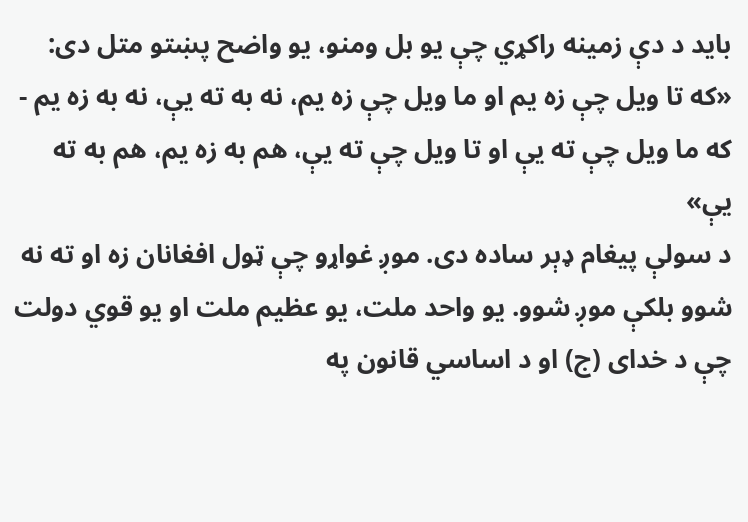باید د دې زمینه راکړي چې یو بل ومنو، یو واضح پښتو متل دی:
«که تا ویل چې زه یم او ما ویل چې زه یم، نه به ته یې، نه به زه یم - که ما ویل چې ته یې او تا ویل چې ته یې، هم به زه یم، هم به ته یې»
د سولې پیغام ډېر ساده دی. موږ غواړو چې ټول افغانان زه او ته نه شوو بلکې موږ شوو. یو واحد ملت، یو عظیم ملت او یو قوي دولت چې د خدای (ج) او د اساسي قانون په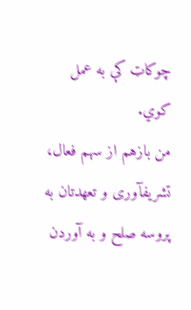چوکاټ کې به عمل کوي.
من بازهم از سهم فعال، تشریفآوری و تعهدتان به پروسه صلح و به آوردن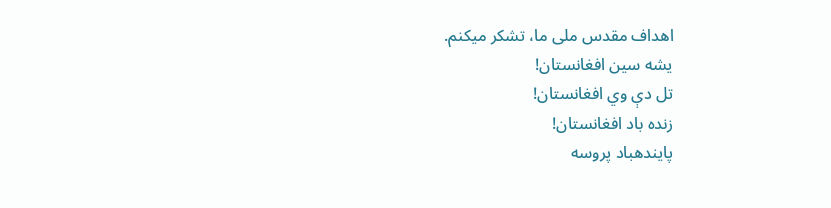اهداف مقدس ملی ما، تشکر میکنم.
یشه سین افغانستان!
تل دې وي افغانستان!
زنده باد افغانستان!
پایندهباد پروسه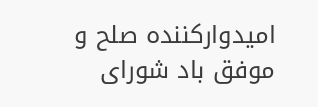امیدوارکننده صلح و موفق باد شورای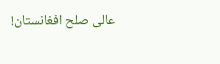عالی صلح افغانستان!